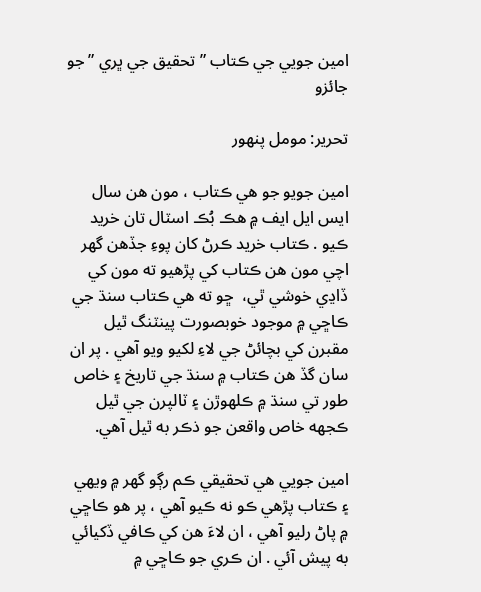امين جويي جي ڪتاب ” تحقيق جي ڀري ”جو جائزو

تحرير: مومل پنهور

امين جويو جو هي ڪتاب ، مون هن سال ايس ايل ايف ۾ هڪ بُڪ اسٽال تان خريد ڪيو . ڪتاب خريد ڪرڻ کان پوءِ جڏهن گهر اچي مون هن ڪتاب کي پڙهيو ته مون کي ڏاڍي خوشي ٿي،  ڇو ته هي ڪتاب سنڌ جي ڪاڇي ۾ موجود خوبصورت پينٽنگ ٿيل مقبرن کي بچائڻ جي لاءِ لکيو ويو آهي . پر ان سان گڏ هن ڪتاب ۾ سنڌ جي تاريخ ۽ خاص طور تي سنڌ ۾ ڪلهوڙن ۽ ٽالپرن جي ٿيل ڪجهه خاص واقعن جو ذڪر به ٿيل آهي.

امين جويي هي تحقيقي ڪم رڳو گهر ۾ ويهي ۽ ڪتاب پڙهي ڪو نه ڪيو آهي ، پر هو ڪاڇي ۾ پاڻ رليو آهي ، ان لاءَ هن کي ڪافي ڏکيائي به پيش آئي . ان ڪري جو ڪاڇي ۾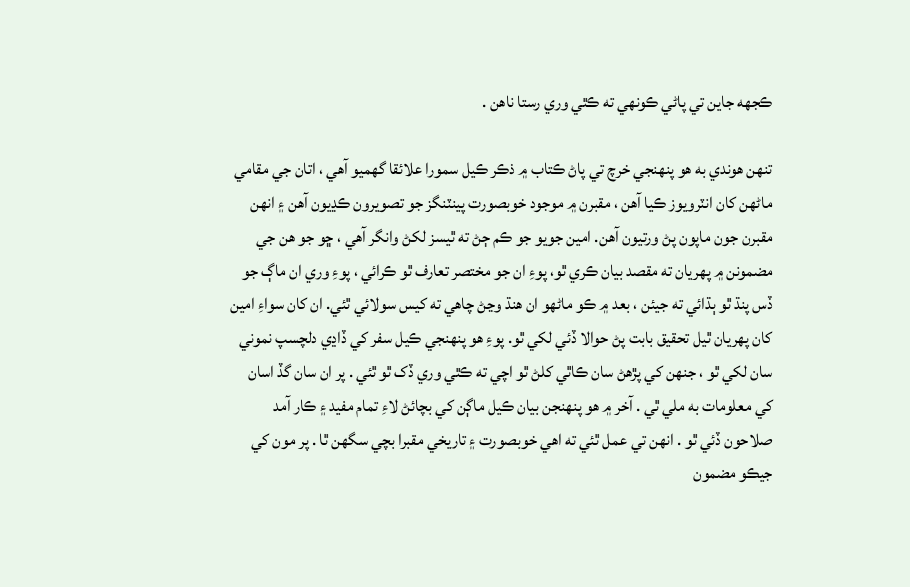ڪجهه جاين تي پاڻي ڪونهي ته ڪٿي وري رستا ناهن .

تنهن هوندي به هو پنهنجي خرچ تي پاڻ ڪتاب ۾ ذڪر ڪيل سمورا علائقا گهميو آهي ، اتان جي مقامي ماڻهن کان انٽرويوز ڪيا آهن ، مقبرن ۾ موجود خوبصورت پينٽنگز جو تصويرون ڪڍيون آهن ۽ انهن مقبرن جون ماپون پڻ ورتيون آهن. امين جويو جو ڪم ڄڻ ته ٿيسز لکڻ وانگر آهي ، ڇو جو هن جي مضمونن ۾ پهريان ته مقصد بيان ڪري ٿو، پوءِ ان جو مختصر تعارف ٿو ڪرائي ، پوءِ وري ان ماڳ جو  ڏس پنڌ ٿو ٻڌائي ته جيئن ، بعد ۾ ڪو ماڻهو ان هنڌ وڃڻ چاهي ته کيس سولائي ٿئي. ان کان سواءِ امين کان پهريان ٿيل تحقيق بابت پڻ حوالا ڏئي لکي ٿو. پوءِ هو پنهنجي ڪيل سفر کي ڏاڍي دلچسپ نموني سان لکي ٿو ، جنهن کي پڙهڻ سان ڪاٿي کلڻ ٿو اچي ته ڪٿي وري ڏک ٿو ٿئي . پر ان سان گڏ اسان کي معلومات به ملي ٿي . آخر ۾ هو پنهنجن بيان ڪيل ماڳن کي بچائڻ لاءِ تمام مفيد ۽ ڪار آمد صلاحون ڏئي ٿو . انهن تي عمل ٿئي ته اهي خوبصورت ۽ تاريخي مقبرا بچي سگهن ٿا . پر مون کي جيڪو مضمون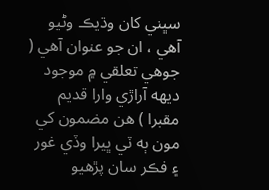سڀني کان وڌيڪ وڻيو آهي ، ان جو عنوان آهي ( جوهي تعلقي ۾ موجود ديهه آراڙي وارا قديم مقبرا ) هن مضمون کي مون ٻه ٽي ڀيرا وڏي غور ۽ فڪر سان پڙهيو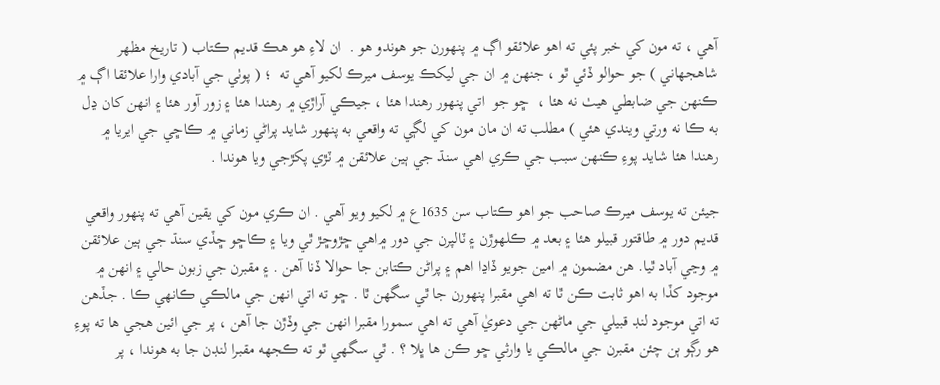آهي ، ته مون کي خبر پئي ته اهو علائقو اڳ ۾ پنهورن جو هوندو هو .  ان لاءِ هو هڪ قديم ڪتاب ( تاريخ مظهر شاهجهاني ) جو حوالو ڏئي ٿو ، جنهن ۾ ان جي ليکڪ يوسف ميرڪ لکيو آهي ته  ؛ ( پوٺي جي آبادي وارا علائقا اڳ ۾ ڪنهن جي ضابطي هيٺ نه هئا ،  ڇو جو  اتي پنهور رهندا هئا ، جيڪي آراڙي ۾ رهندا هئا ۽ زور آور هئا ۽ انهن کان ڍل به ڪا نه ورتي ويندي هئي ) مطلب ته ان مان مون کي لڳي ته واقعي به پنهور شايد پراڻي زماني ۾ ڪاڇي جي ايريا ۾ رهندا هئا شايد پوءِ ڪنهن سبب جي ڪري اهي سنڌ جي ٻين علائقن ۾ ٽڙي پکڙجي ويا هوندا .

جيئن ته يوسف ميرڪ صاحب جو اهو ڪتاب سن 1635ع ۾ لکيو ويو آهي . ان ڪري مون کي يقين آهي ته پنهور واقعي قديم دور ۾ طاقتور قبيلو هئا ۽ بعد ۾ ڪلهوڙن ۽ ٽالپرن جي دور ۾اهي ڇڙوڇڙ ٿي ويا ۽ ڪاڇو ڇڏي سنڌ جي ٻين علائقن ۾ وڃي آباد ٿيا. هن مضمون ۾ امين جويو ڏاڍا اهم ۽ پراڻن ڪتابن جا حوالا ڏنا آهن . ۽ مقبرن جي زبون حالي ۽ انهن ۾ موجود کڏا به اهو ثابت ڪن ٿا ته اهي مقبرا پنهورن جا ٿي سگهن ٿا . ڇو ته اتي انهن جي مالڪي ڪانهي ڪا . جڏهن ته اتي موجود لنڊ قبيلي جي ماڻهن جي دعويٰ آهي ته اهي سمورا مقبرا انهن جي وڏڙن جا آهن ، پر جي ائين هجي ها ته پوءِ هو رڳو ٻن چئن مقبرن جي مالڪي يا وارثي ڇو ڪن ها ڀلا ؟ . ٿي سگهي ٿو ته ڪجهه مقبرا لنڊن جا به هوندا ، پر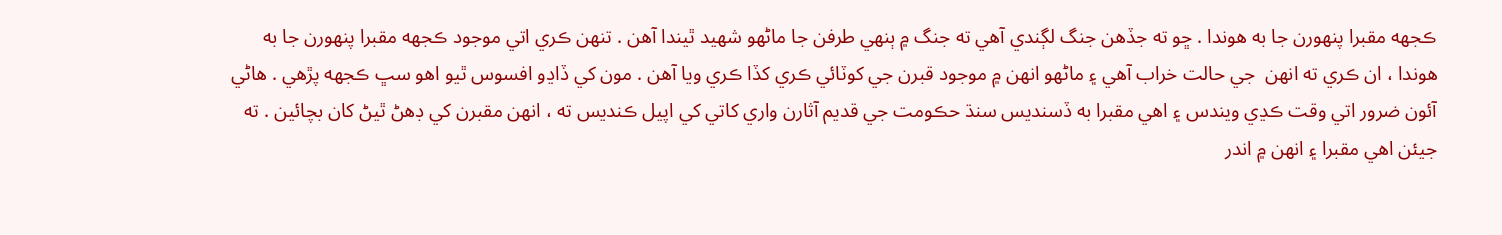ڪجهه مقبرا پنهورن جا به هوندا . ڇو ته جڏهن جنگ لڳندي آهي ته جنگ ۾ ٻنهي طرفن جا ماڻهو شهيد ٿيندا آهن . تنهن ڪري اتي موجود ڪجهه مقبرا پنهورن جا به هوندا ، ان ڪري ته انهن  جي حالت خراب آهي ۽ ماڻهو انهن ۾ موجود قبرن جي کوٽائي ڪري کڏا ڪري ويا آهن . مون کي ڏاڍو افسوس ٿيو اهو سڀ ڪجهه پڙهي . هاڻي آئون ضرور اتي وقت ڪڍي ويندس ۽ اهي مقبرا به ڏسنديس سنڌ حڪومت جي قديم آثارن واري کاتي کي اپيل ڪنديس ته ، انهن مقبرن کي ڊهڻ ٿيڻ کان بچائين . ته جيئن اهي مقبرا ۽ انهن ۾ اندر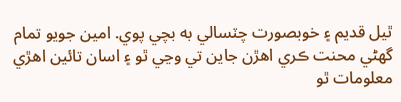ٿيل قديم ۽ خوبصورت چٽسالي به بچي پوي. امين جويو تمام گهڻي محنت ڪري اهڙن جاين تي وڃي ٿو ۽ اسان تائين اهڙي معلومات ٿو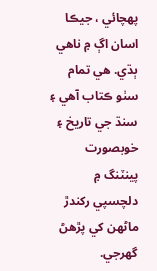پهچائي ، جيڪا اسان اڳ ۾ ناهي ٻڌي. هي تمام سٺو ڪتاب آهي ۽ سنڌ جي تاريخ ۽ خوبصورت پينٽنگ ۾ دلچسپي رکندڙ ماڻهن کي پڙهڻ گهرجي.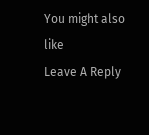You might also like
Leave A Reply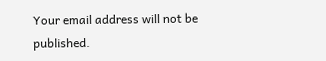Your email address will not be published.